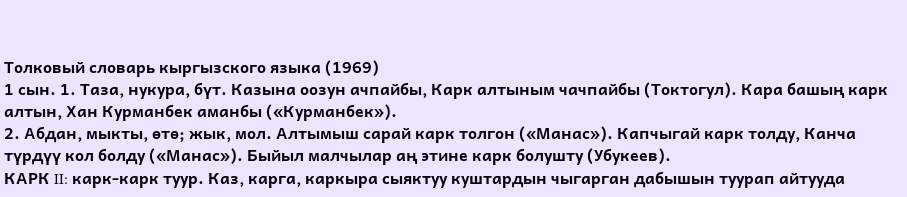Толковый словарь кыргызского языка (1969)
1 сын. 1. Таза, нукура, бүт. Казына оозун ачпайбы, Карк алтыным чачпайбы (Токтогул). Кара башың карк алтын, Хан Курманбек аманбы («Курманбек»).
2. Абдан, мыкты, өтө; жык, мол. Алтымыш сарай карк толгон («Манас»). Капчыгай карк толду, Канча түрдүү кол болду («Манас»). Быйыл малчылар аң этине карк болушту (Убукеев).
КАРК II: карк-карк туур. Каз, карга, каркыра сыяктуу куштардын чыгарган дабышын туурап айтууда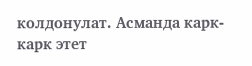колдонулат. Асманда карк-карк этет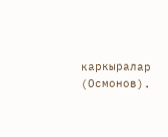каркыралар (Осмонов).